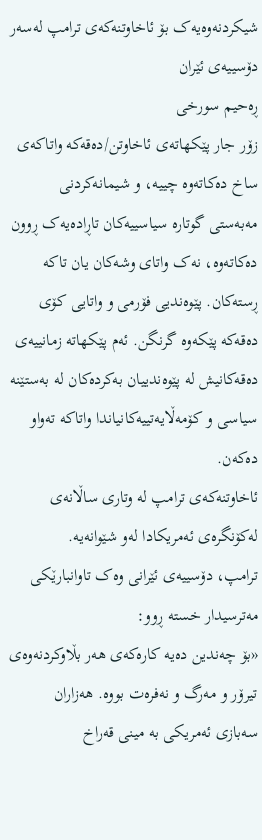شیکردنەوەیەک بۆ ئاخاوتنەکەی ترامپ لەسەر دۆسییەی ئێران
ڕەحیم سورخی
زۆر جار پێکھاتەی ئاخاوتن/دەقەکە واتاکەی ساخ دەکاتەوە چییە، و شیمانەکردنی مەبەستی گوتارە سیاسییەکان تاڕادەیەک ڕوون دەکاتەوە، نەک واتای وشەکان یان تاکە ڕستەکان. پێوەندیی فۆرمی و واتایی کۆی دەقەکە پێکەوە گرنگن. ئەم پێکھاتە زمانییەی دەقەکانیش لە پێوەندییان بەکردەکان لە بەستێنە سیاسی و کۆمەڵایەتییەکانیاندا واتاکە تەواو دەکەن.
ئاخاوتنەکەی ترامپ لە وتاری ساڵانەی لەکۆنگرەی ئەمریکادا لەو شێوانەیە.
ترامپ، دۆسییەی ئێرانی وەک تاوانبارێکی مەترسیدار خستە ڕوو:
«بۆ چەندین دەیە کارەکەی ھەر بڵاوکردنەوەی تیرۆر و مەرگ و نەفرەت بووە. ھەزاران سەبازی ئەمریکی بە مینی قەراخ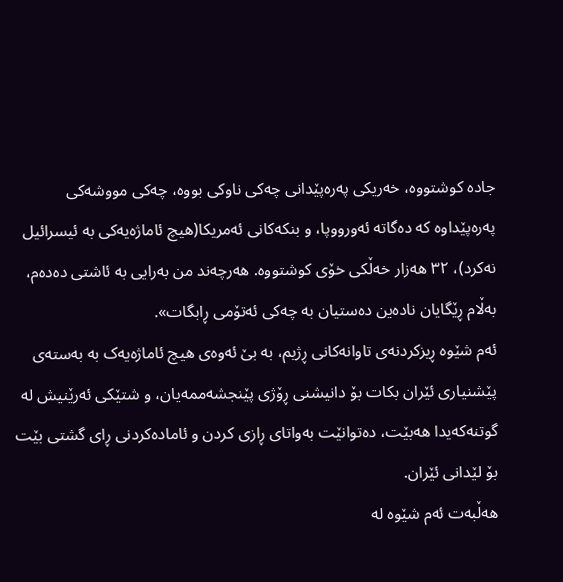جادە کوشتووە، خەریکی پەرەپێدانی چەکی ناوکی بووە، چەکی مووشەکی پەرەپێداوە کە دەگاتە ئەورووپا، و بنکەکانی ئەمریکا(ھیچ ئاماژەیەکی بە ئیسرائیل نەکرد)، ٣٢ ھەزار خەڵکی خۆی کوشتووە. ھەرچەند من بەرایی بە ئاشتی دەدەم، بەڵام ڕێگایان نادەین دەستیان بە چەکی ئەتۆمی ڕابگات».
ئەم شێوە ڕیزکردنەی تاوانەکانی ڕژیم، بە بێ ئەوەی ھیچ ئاماژەیەک بە بەستەی پێشنیاری ئێران بکات بۆ دانیشنی ڕۆژی پێنجشەممەیان، و شتێکی ئەرێنیش لە گوتنەکەیدا ھەبێت، دەتوانێت بەواتای ڕازی کردن و ئامادەکردنی ڕای گشتی بێت بۆ لێدانی ئێران.
ھەڵبەت ئەم شێوە لە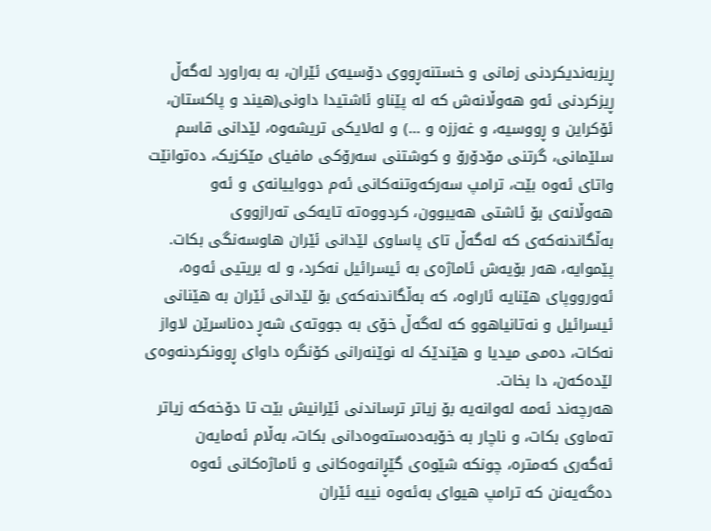ڕیزبەندیکردنی زمانی و خستنەڕووی دۆسیەی ئێران، بە بەراورد لەگەڵ ڕیزکردنی ئەو ھەوڵانەش کە لە پێناو ئاشتیدا داونی(ھیند و پاکستان، ئۆکراین و ڕووسیە، و غەززە و …) و لەلایکی تریشەوە، لێدانی قاسم سلێمانی، گرتنی مۆدۆرۆ و کوشتنی سەرۆکی مافیای مێکزیک، دەتوانێت واتای ئەوە بێت، ترامپ سەرکەوتنەکانی ئەم دوواییانەی و ئەو ھەوڵانەی بۆ ئاشتی ھەیبوون، کردووەتە تایەکی تەرازووی بەڵگاندنەکەی کە لەگەڵ تای پاساوی لێدانی ئێران ھاوسەنگی بکات.
پێموایە، ھەر بۆیەش ئاماژەی بە ئیسرائیل نەکرد، و لە بریتیی ئەوە، ئەورووپای ھێنایە ئاراوە، کە بەڵگاندنەکەی بۆ لێدانی ئێران بە ھێنانی ئیسرائیل و نەتانیاھوو کە لەگەڵ خۆی بە جووتەی شەڕ دەناسرێن لاواز نەکات، دەمی میدیا و ھێندێک لە نوێنەرانی کۆنگرە داوای ڕوونکردنەوەی لێدەکەن، دا بخات.
ھەرچەند ئەمە لەوانەیە بۆ زیاتر ترساندنی ئێرانیش بێت تا دۆخەکە زیاتر تەماوی بکات، و ناچار بە خۆبەدەستەوەدانی بکات، بەڵام ئەمایەن ئەگەری کەمترە، چونکە شێوەی گێڕانەوەکانی و ئاماژەکانی ئەوە دەگەیەنن کە ترامپ ھیوای بەئەوە نییە ئێران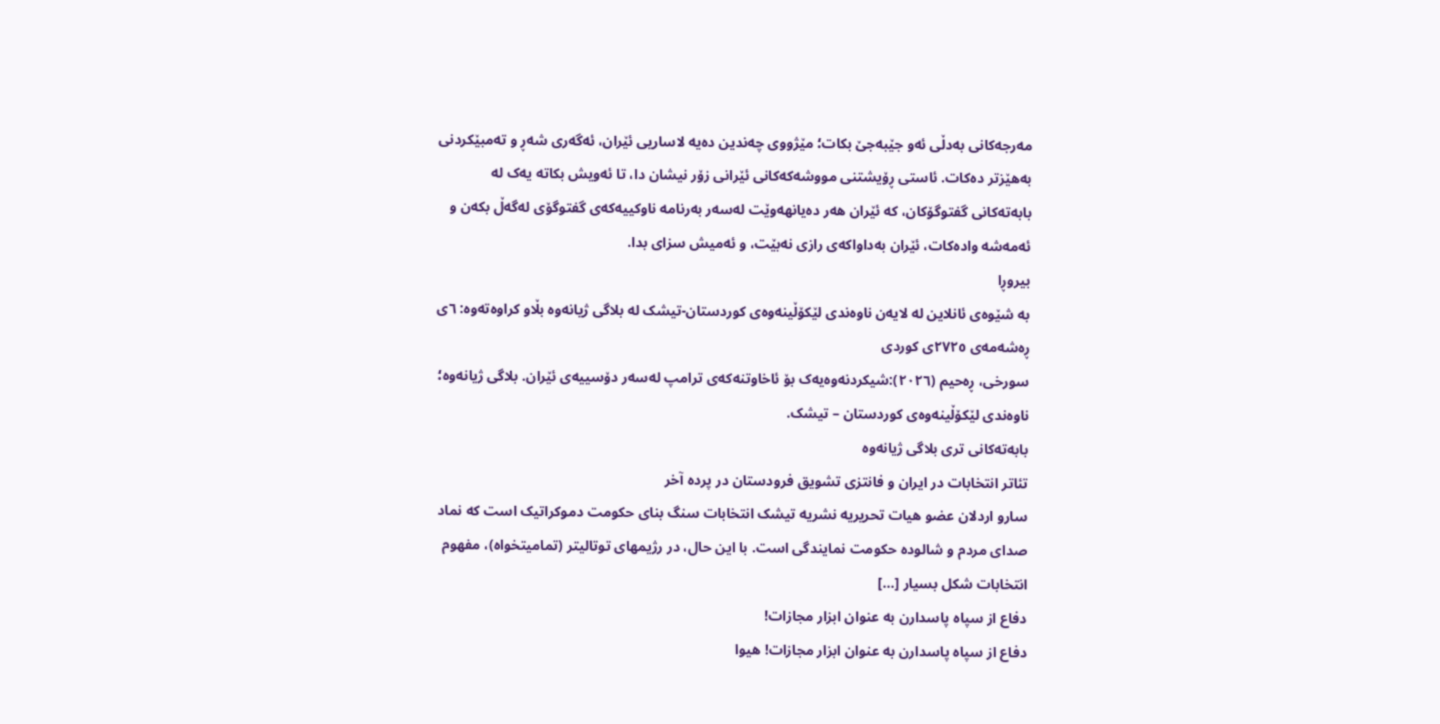مەرجەکانی بەدڵی ئەو جێبەجێ بکات؛ مێژووی چەندین دەیە لاساریی ئێران، ئەگەری شەڕ و تەمبێکردنی بەھێزتر دەکات. ئاستی ڕۆیشتنی مووشەکەکانی ئێرانی زۆر نیشان دا، تا ئەویش بکاتە یەک لە بابەتەکانی گفتوگۆکان، کە ئێران ھەر دەیانھەوێت لەسەر بەرنامە ناوکییەکەی گفتوگۆی لەگەڵ بکەن و ئەمەشە وادەکات، ئێران بەداواکەی رازی نەبێت، و ئەمیش سزای بدا.
بیروڕا
بە شێوەی ئانلاین لە لایەن ناوەندی لێکۆڵینەوەی کوردستان-تیشک لە بلاگی ژیانەوە بڵاو کراوەتەوە: ٦ی ڕەشەمەی ٢٧٢٥ی کوردی
سورخی، ڕەحیم (٢٠٢٦):شیکردنەوەیەک بۆ ئاخاوتنەکەی ترامپ لەسەر دۆسییەی ئێران. بلاگی ژیانەوە؛ ناوەندی لێکۆڵینەوەی کوردستان – تیشک.
بابەتەکانی تری بلاگی ژیانەوە
تئاتر انتخابات در ایران و فانتزی تشویق فرودستان در پردە آخر
سارو اردلان عضو هیات تحریریه نشریه تیشک انتخابات سنگ بنای حکومت دموکراتیک است که نماد صدای مردم و شالوده حکومت نمایندگی است. با این حال، در رژیمهای توتالیتر (تمامیتخواە)، مفهوم انتخابات شکل بسیار [...]
دفاع از سپاه پاسدارن به عنوان ابزار مجازات!
دفاع از سپاه پاسدارن به عنوان ابزار مجازات! هیوا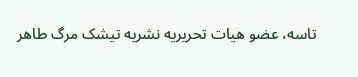تاسه، عضو هیات تحریریه نشریه تیشک مرگ طاهر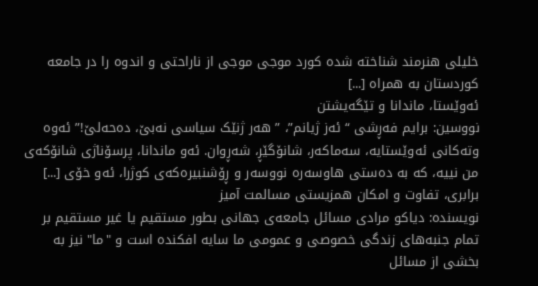خلیلی هنرمند شناخته شده کورد موجی موجی از ناراحتی و اندوه را در جامعه کوردستان به همراه [...]
ئەوێستا، ماندانا و تێگەیشتن
نووسین: برایم فەڕشی “ئەز ژیانم”، ” هەر ژنێک سیاسی نەبێ، دەحەلێ!” ئەوە وتەکانی ئەوێستایە، سەماکەر، شانۆگێڕ، شەڕوان. ئەو ماندانا، پرسۆناژی شانۆکەی من نییە، کە بە دەستی هاوسەرە نووسەر و ڕۆشنبیرەکەی کوژرا، ئەو خۆی [...]
برابری، تفاوت و امکان همزیستی مسالمت آمیز
نویسنده: دیاکو مرادی مسائل جامعەی جهانی بطور مستقیم یا غیر مستقیم بر تمام جنبەهای زندگی خصوصی و عمومی ما سایە افکندە است و "ما" نیز بە بخشی از مسائل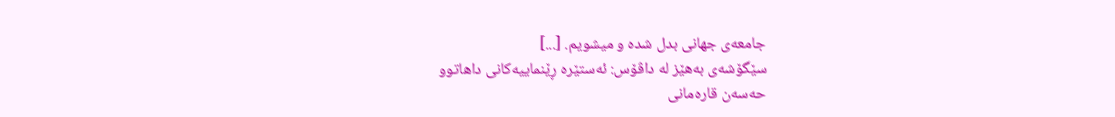جامعەی جهانی بدل شدە و میشویم. [...]
سێگۆشەی بەهێز لە داڤۆس: ئەستێرە ڕێنماییەکانی داهاتوو
حەسەن قارەمانی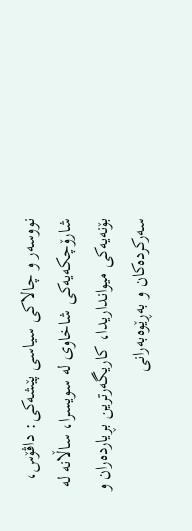نووسەر و چالاکی سیاسی پێشەکی: داڤۆس، شارۆچکەیەکی شاخاوی لە سویسرا، ساڵانە لە بۆنەیەکی میوانداریدا، کاریگەرترین بڕیاردەران و سەرکردەکان و بەڕێوەبەرانی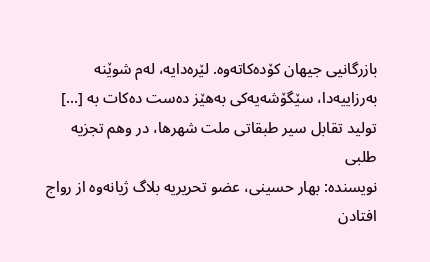بازرگانیی جیهان کۆدەکاتەوە. لێرەدایە، لەم شوێنە بەرزاییەدا، سێگۆشەیەکی بەهێز دەست دەکات بە [...]
تولید تقابل سیر طبقاتی ملت شهرها، در وهم تجزیه طلبی
نویسنده: بهار حسینی، عضو تحریریه بلاگ ژیانەوە از رواج افتادن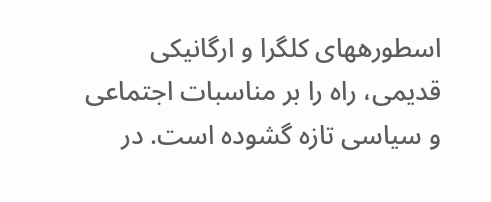اسطورههای کلگرا و ارگانیکی قدیمی، راه را بر مناسبات اجتماعی و سیاسی تازه گشوده است. در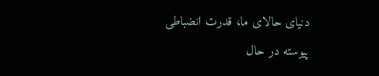دنیای حالای ما، قدرت انضباطی پیوسته در حال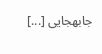جابهجایی [...]